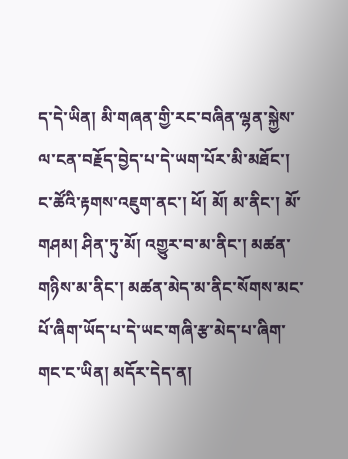ད་དེ་ཡིན། མི་གཞན་གྱི་རང་བཞིན་ལྷན་སྐྱེས་ལ་ངན་བརྗོད་བྱེད་པ་དེ་ཡག་པོར་མི་མཐོང་། ང་ཚོའི་རྟགས་འཇུག་ནང་། ཕོ། མོ། མ་ནིང་། མོ་གཤམ། ཤིན་ཏུ་མོ། འགྱུར་བ་མ་ནིང་། མཚན་གཉིས་མ་ནིང་། མཚན་མེད་མ་ནིང་སོགས་མང་པོ་ཞིག་ཡོད་པ་དེ་ཡང་གཞི་རྩ་མེད་པ་ཞིག་གང་ང་ཡིན། མདོར་དེད་ན།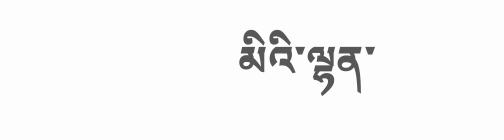མིའི་ལྷན་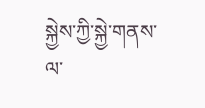སྐྱེས་ཀྱི་སྐྱེ་གནས་ལ་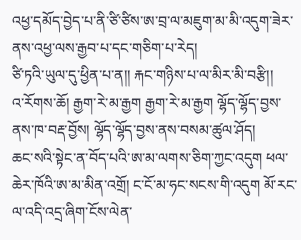འཕྱ་དམོད་བྱེད་པ་ནི་ཙི་ཙིས་ཨ་བྲ་ལ་མཇུག་མ་མི་འདུག་ཟེར་ནས་འཕྱ་ལས་རྒྱབ་པ་དང་གཅིག་པ་རེད།
ཙི་ཏའི་ཡུལ་དུ་ཕྱིན་པ་ན།། རྐང་གཉིས་པ་ལ་མིར་མི་བརྩི།།
འ་རོགས་ཆོ། རྒྱག་རེ་མ་རྒྱག རྒྱག་རེ་མ་རྒྱག ལྷོད་ལྷོད་བྱས་ནས་ཁ་བརྡ་བྱོས། ལྷོད་ལྷོད་བྱས་ནས་བསམ་ཚུལ་ཤོད།
ཆང་སའི་སྟེང་ན་བོད་པའི་ཨ་མ་ལགས་ཅིག་ཀྱང་འདུག ཕལ་ཆེར་ཁོའི་ཨ་མ་མིན་འགྲོ། ང་ངོ་མ་ཧང་སངས་གི་འདུག མོ་རང་ལ་འདི་འདྲ་ཞིག་ངོས་ལེན་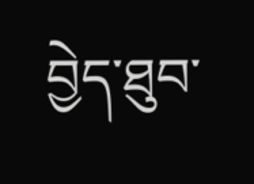བྱེད་ཐུབ་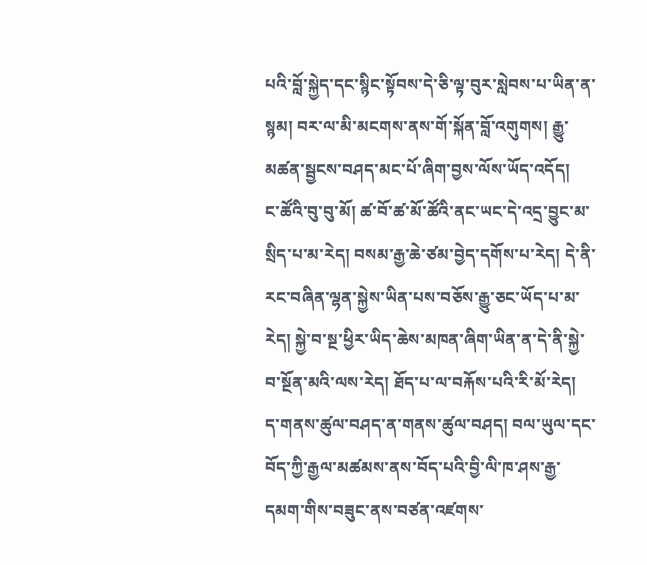པའི་བློ་སྐྱེད་དང་སྙིང་སྟོབས་དེ་ཅི་ལྟ་བུར་སླེབས་པ་ཡིན་ན་སྙམ། བར་ལ་མི་མངགས་ནས་གོ་སྐོན་བློ་འགུགས། རྒྱུ་མཚན་སྦྱངས་བཤད་མང་པོ་ཞིག་བྱས་ལོས་ཡོད་འདོད།
ང་ཚོའི་བུ་བུ་མོ། ཚ་བོ་ཚ་མོ་ཚོའི་ནང་ཡང་དེ་འདྲ་བྱུང་མ་སྲིད་པ་མ་རེད། བསམ་རྒྱ་ཆེ་ཙམ་བྱེད་དགོས་པ་རེད། དེ་ནི་རང་བཞིན་ལྷན་སྐྱེས་ཡིན་པས་བཅོས་རྒྱུ་ཅང་ཡོད་པ་མ་རེད། སྐྱེ་བ་སྔ་ཕྱིར་ཡིད་ཆེས་མཁན་ཞིག་ཡིན་ན་དེ་ནི་སྐྱེ་བ་སྔོན་མའི་ལས་རེད། ཐོད་པ་ལ་བརྐོས་པའི་རི་མོ་རེད།
ད་གནས་ཚུལ་བཤད་ན་གནས་ཚུལ་བཤད། བལ་ཡུལ་དང་བོད་ཀྱི་རྒྱལ་མཚམས་ནས་བོད་པའི་བྱི་ལི་ཁ་ཤས་རྒྱ་དམག་གིས་བཟུང་ནས་བཙན་འཛགས་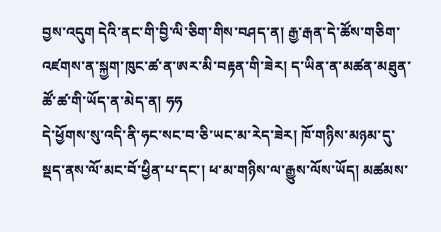བྱས་འདུག དེའི་ནང་གི་བྱི་ལི་ཅིག་གིས་བཤད་ན། རྒྱ་རྒན་དེ་ཚོས་གཅིག་འཛགས་ན་སྐྱག་ཁུང་ཚ་ན་ཨར་མི་བརྟན་གི་ཟེར། ད་ཡིན་ན་མཚན་མཐུན་ཚོ་ཚ་གི་ཡོད་ན་མེད་ན། ཧཧ
དེ་ཕྱོགས་སུ་འདི་ནི་ཧང་སང་བ་ཅི་ཡང་མ་རེད་ཟེར། ཁོ་གཉིས་མཉམ་དུ་སྡད་ནས་ལོ་མང་བོ་ཕྱིན་པ་དང་། ཕ་མ་གཉིས་ལ་རྒྱུས་ལོས་ཡོད། མཚམས་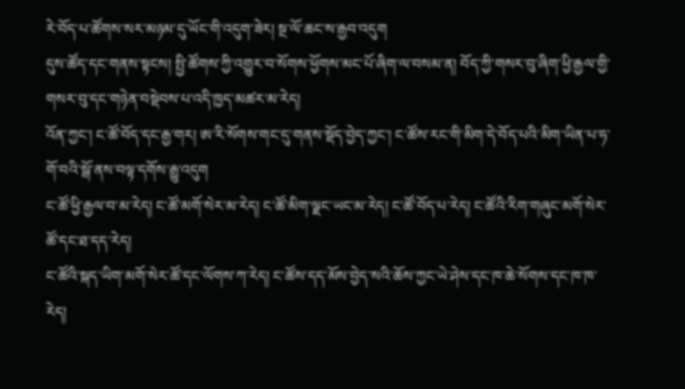རེ་བོད་པ་ཚོགས་སར་མཉམ་དུ་ཡོང་གི་འདུག་ཟེར། སྔ་ལོ་ཆང་ས་རྒྱབ་འདུག
དུས་ཚོད་དང་གནས་སྟངས། སྤྱི་ཚོགས་ཀྱི་འགྱུར་བ་སོགས་ཕྱོགས་མང་པོ་ཞིག་ལ་བསམ་ན། བོད་ཀྱི་གསར་བུ་ཞིག་ཕྱི་རྒྱལ་གྱི་གསར་བུ་དང་གཉེན་བསྡེབས་པ་འདི་ཁྱད་མཚར་མ་རེད།
འོན་ཀྱང་། ང་ཚོ་བོད་དང་རྒྱ་གར། ཨ་རི་སོགས་གང་དུ་གནས་སྡོད་བྱེད་ཀྱང་། ང་ཚོས་རང་གི་མིག་དེ་བོད་པའི་མིག་ཡིན་པ་ཧ་གོ་བའི་སྒོ་ནས་བལྟ་དགོས་རྒྱུ་འདུག
ང་ཚོ་ཕྱི་རྒྱལ་བ་མ་རེད། ང་ཚོ་མགོ་སེར་མ་རེད། ང་ཚོ་མིག་ལྗང་ཡང་མ་རེད། ང་ཚོ་བོད་པ་རེད། ང་ཚོའི་རིག་གཞུང་མགོ་སེར་ཚོ་དང་ཐ་དད་རེད།
ང་ཚོའི་སྐད་ཡིག་མགོ་སེར་ཚོ་དང་ལོགས་ཀ་རེད། ང་ཚོས་དད་མོས་བྱེད་སའི་ཆོས་ཀྱང་ཡེ་ཤེས་དང་ཁ་ཆེ་སོགས་དང་ཁ་ཁ་རེད།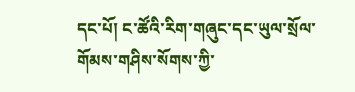དང་པོ། ང་ཚོའི་རིག་གཞུང་དང་ཡུལ་སྲོལ་གོམས་གཤིས་སོགས་ཀྱི་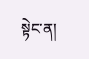སྟེང་ན།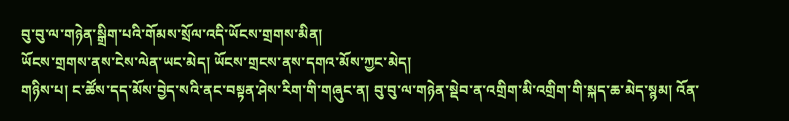བུ་བུ་ལ་གཉེན་སྒྲིག་པའི་གོམས་སྲོལ་འདི་ཡོངས་གྲགས་མིན།
ཡོངས་གྲགས་ནས་ངེས་ལེན་ཡང་མེད། ཡོངས་གྲངས་ནས་དགའ་མོས་ཀྱང་མེད།
གཉིས་པ། ང་ཚོས་དད་མོས་བྱེད་སའི་ནང་བསྟན་ཤེས་རིག་གི་གཞུང་ན། བུ་བུ་ལ་གཉེན་སྡེབ་ན་འགྲིག་མི་འགྲིག་གི་སྐད་ཆ་མེད་སྙམ། འོན་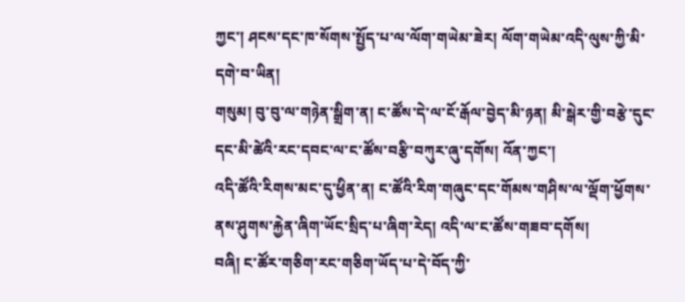ཀྱང་། ཤངས་དང་ཁ་སོགས་སྤྱོད་པ་ལ་ལོག་གཡེམ་ཟེར། ལོག་གཡེམ་འདི་ལུས་ཀྱི་མི་དགེ་བ་ཡིན།
གསུམ། བུ་བུ་ལ་གཉེན་སྒྲིག་ན། ང་ཚོས་དེ་ལ་ངོ་རྒོལ་བྱེད་མི་ཉན། མི་སྒེར་གྱི་བརྩེ་དུང་དང་མི་ཚེའི་རང་དབང་ལ་ང་ཚོས་བརྩི་བཀུར་ཞུ་དགོས། འོན་ཀྱང་།
འདི་ཚོའི་རིགས་མང་དུ་ཕྱིན་ན། ང་ཚོའི་རིག་གཞུང་དང་གོམས་གཤིས་ལ་ལྡོག་ཕྱོགས་ནས་ཤུགས་རྐྱེན་ཞིག་ཡོང་སྲིད་པ་ཞིག་རེད། འདི་ལ་ང་ཚོས་གཟབ་དགོས།
བཞི། ང་ཚོར་གཅིག་རང་གཅིག་ཡོད་པ་དེ་བོད་ཀྱི་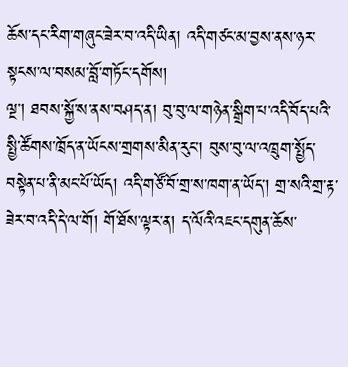ཆོས་དང་རིག་གཞུང་ཟེར་བ་འདི་ཡིན། འདི་གཙང་མ་བྱས་ནས་ཉར་སྟངས་ལ་བསམ་བློ་གཏོང་དགོས།
ལྔ་། ཐབས་སྐྱོ་ས་ནས་བཤད་ན། བུ་བུ་ལ་གཉེན་སྒྲིག་པ་འདི་བོད་པའི་སྤྱི་ཚོགས་ཁྲོད་ན་ཡོངས་གྲགས་མིན་རུང་། བུས་བུ་ལ་འཁྲུག་སྤྱོད་བསྟེན་པ་ནི་མང་པོ་ཡོད། འདི་གཙོ་བོ་གྲ་ས་ཁག་ན་ཡོད་། གྲ་སའི་གྲ་རྟ་ཟེར་བ་འདི་དེ་ལ་གོ། གོ་ཐོས་ལྟར་ན། ད་ལོའི་འཇང་དགུན་ཆོས་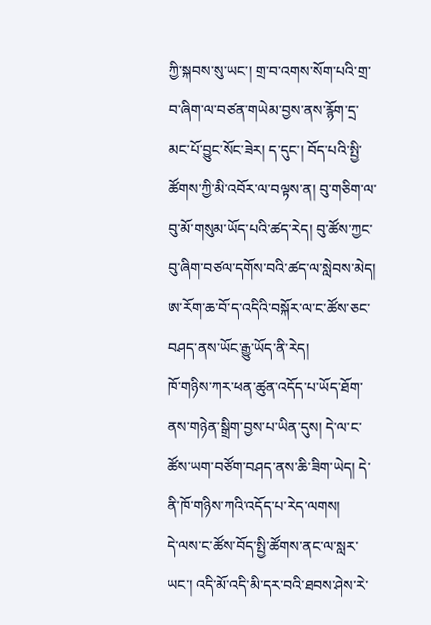ཀྱི་སྐབས་སུ་ཡང་། གྲ་བ་འགས་སོག་པའི་གྲ་བ་ཞིག་ལ་བཙན་གཡེམ་བྱས་ནས་རྙོག་དྲ་མང་པོ་བྱུང་སོང་ཟེར། ད་དུང་། བོད་པའི་སྤྱི་ཚོགས་ཀྱི་མི་འབོར་ལ་བལྟས་ན། བུ་གཅིག་ལ་བུ་མོ་གསུམ་ཡོད་པའི་ཚད་རེད། བུ་ཚོས་ཀྱང་བུ་ཞིག་བཙལ་དགོས་བའི་ཚད་ལ་སླེབས་མེད།
ཨ་རོག་ཆ་བོ་ད་འདིའི་བསྐོར་ལ་ང་ཚོས་ཅང་བཤད་ནས་ཡོང་རྒྱུ་ཡོད་ནི་རེད།
ཁོ་གཉིས་ཀར་ཕན་ཚུན་འདོད་པ་ཡོད་ཐོག་ནས་གཉེན་སྒྲིག་བྱས་པ་ཡིན་དུས། དེ་ལ་ང་ཚོས་ཡག་བཙོག་བཤད་ནས་ཆི་ཟིག་ཡེད། དེ་ནི་ཁོ་གཉིས་ཀའི་འདོད་པ་རེད་ལགས།
དེ་ལས་ང་ཚོས་བོད་སྤྱི་ཚོགས་ནང་ལ་སླར་ཡང་། འདི་མོ་འདི་མི་དར་བའི་ཐབས་ཤེས་རེ་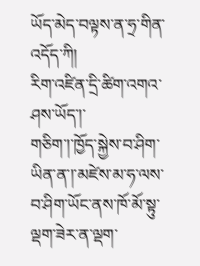ཡོད་མེད་བལྟས་ན་ཧྲ་གིན་འདོད་ཀི།
རིག་འཛིན་དྲི་ཚིག་འགའ་ཤས་ཡོད་།་
གཅིག་།་ཁྱོད་སྐྱེས་བ་ཤིག་ཡིན་ན་།་མཛེས་མ་ཧ་ལས་བ་ཤིག་ཡོང་ནས་ཁོ་མོ་སྟུ་ལྡག་ཟེར་ན་ལྡག་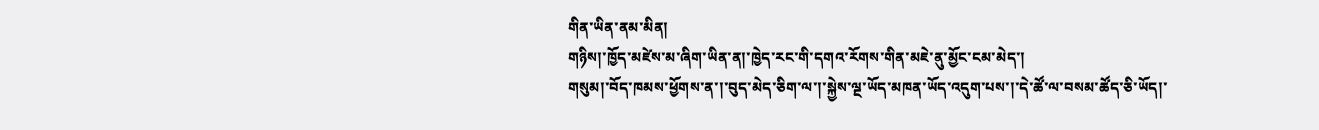གིན་ཡིན་ནམ་མིན།
གཉིས།་ཁྱོད་མཛེས་མ་ཞིག་ཡིན་ན།་ཁྱེད་རང་གི་དགའ་རོགས་གིན་མཇེ་ནུ་མྱོང་ངམ་མེད་།
གསུམ།་བོད་ཁམས་ཕྱོགས་ན་།་བུད་མེད་ཅིག་ལ་།་སྐྱེས་ལྔ་ཡོད་མཁན་ཡོད་འདུག་པས་།་དེ་ཚོ་ལ་བསམ་ཚོད་ཅི་ཡོད།་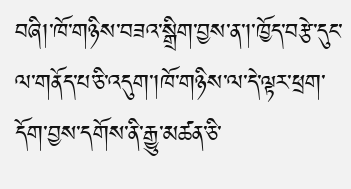བཞི།་ཁོ་གཉིས་བཟའ་སྒྲིག་བྱས་ན་།་ཁྱོད་བརྩེ་དུང་ལ་གནོད་པ་ཅི་འདུག་།ཁོ་གཉིས་ལ་དེ་ལྟར་ཕྲག་དོག་བྱས་དགོས་ནི་རྒྱུ་མཚན་ཅི་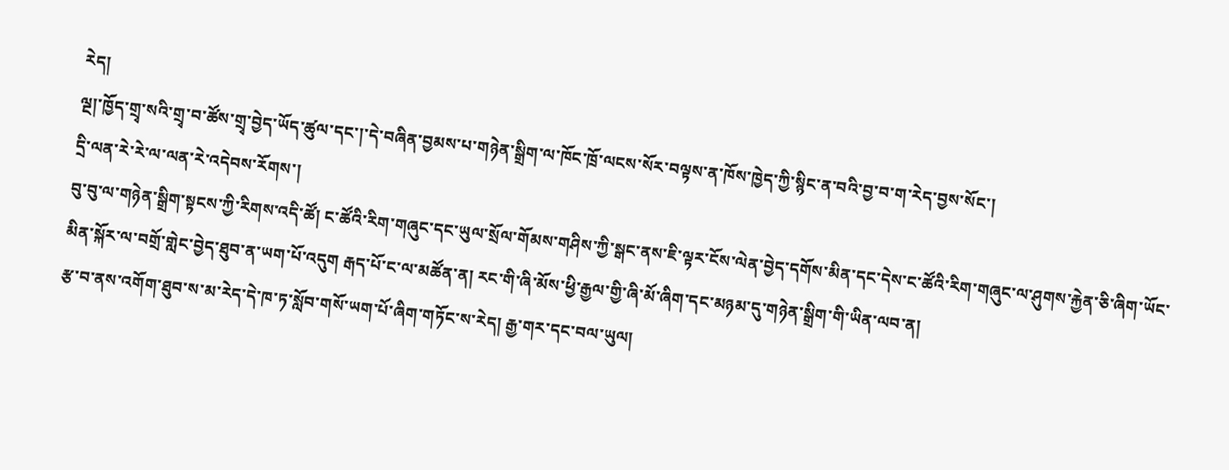རེད།
ལྔ།་ཁྱོད་གྲྭ་སའི་གྲྭ་བ་ཚོས་གྲྭ་བྱེད་ཡོད་ཚུལ་དང་།་དེ་བཞིན་བྱམས་པ་གཉེན་སྒྲིག་ལ་ཁོང་ཁྲོ་ལངས་སོར་བལྟས་ན་ཁོས་ཁྱེད་ཀྱི་སྙིང་ན་བའི་བྱ་བ་ག་རེད་བྱས་སོང་།
དྲི་ལན་རེ་རེ་ལ་ལན་རེ་འདེབས་རོགས་།
བུ་བུ་ལ་གཉེན་སྒྲིག་སྟངས་ཀྱི་རིགས་འདི་ཚོ། ང་ཚོའི་རིག་གཞུང་དང་ཡུལ་སྲོལ་གོམས་གཤིས་ཀྱི་སྒང་ནས་ཇི་ལྟར་ངོས་ལེན་བྱེད་དགོས་མིན་དང་དེས་ང་ཚོའི་རིག་གཞུང་ལ་ཤུགས་རྐྱེན་ཅི་ཞིག་ཡོང་མིན་སྐོར་ལ་བགྲོ་གླེང་བྱེད་ཐུབ་ན་ཡག་པོ་འདུག རྒད་པོ་ང་ལ་མཚོན་ན། རང་གི་ཞི་མོས་ཕྱི་རྒྱལ་གྱི་ཞི་མོ་ཞིག་དང་མཉམ་དུ་གཉེན་སྒྲིག་གི་ཡིན་ལབ་ན།
རྩ་བ་ནས་འགོག་ཐུབ་ས་མ་རེད་དེ་ཁ་ཏ་སློབ་གསོ་ཡག་པོ་ཞིག་གཏོང་ས་རེད། རྒྱ་གར་དང་བལ་ཡུལ།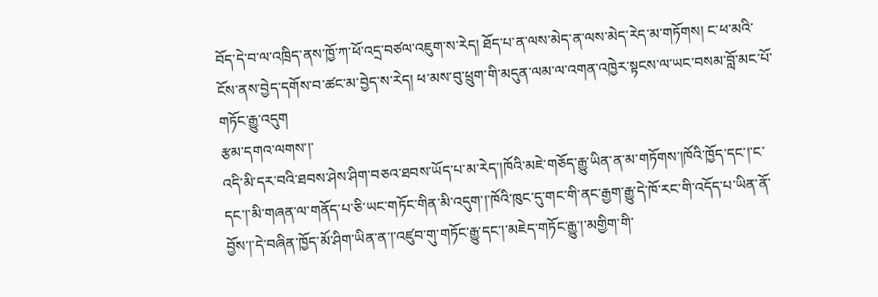བོད་དེ་བ་ལ་འཁྲིད་ནས་ཁྱོ་ཀ་ཕོ་འདྲ་བཙལ་འཇུག་ས་རེད། ཐོད་པ་ན་ལས་མེད་ན་ལས་མེད་རེད་མ་གཏོགས། ང་ཕ་མའི་ངོས་ནས་བྱེད་དགོས་བ་ཚང་མ་བྱེད་ས་རེད། ཕ་མས་བུ་ཕྲུག་གི་མདུན་ལམ་ལ་འགན་འཁྱེར་སྟངས་ལ་ཡང་བསམ་བློ་མང་པོ་གཏོང་རྒྱུ་འདུག
རྩམ་དགའ་ལགས་།་
འདི་མི་དར་བའི་ཐབས་ཤེས་ཤིག་བཅའ་ཐབས་ཡོད་པ་མ་རེད་།ཁོའི་མཇེ་གཅོད་རྒྱུ་ཡིན་ན་མ་གཏོགས་།ཁོའི་ཁྱོད་དང་།་ང་དང་།་མི་གཞན་ལ་གནོད་པ་ཅི་ཡང་གཏོང་གིན་མི་འདུག་།་ཁོའི་ཁུང་དུ་གང་གི་ནང་རྒྱག་རྒྱུ་དེ་ཁོ་རང་གི་འདོད་པ་ཡིན་ནོ་བྱོས་།་དེ་བཞིན་ཁྱོད་མོ་ཤིག་ཡིན་ན་།་འཛུབ་གུ་གཏོང་རྒྱུ་དང་།་མཇེད་གཏོང་རྒྱུ་།་མགྱིག་གི་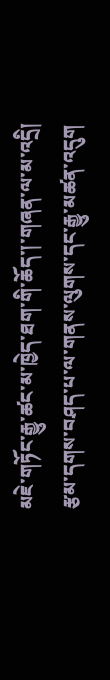མཇེ་གཏོང་རྒྱུ་ཚང་མ་ཁྱེད་ཐག་གི་ཆོད་།་གཞན་ལ་མ་འདྲི།
རྩམ་དགས་བཤད་པ་ལ་གནས་ལུགས་དང་རྒྱུ་མཚན་འདུག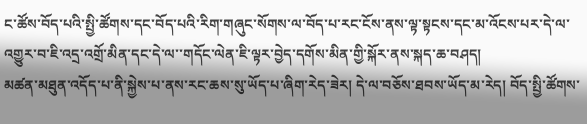ང་ཚོས་བོད་པའི་སྤྱི་ཚོགས་དང་བོད་པའི་རིག་གཞུང་སོགས་ལ་བོད་པ་རང་ངོས་ནས་ལྟ་སྟངས་དང་མ་འོངས་པར་དེ་ལ་འགྱུར་བ་ཇི་འདྲ་འགྲོ་མིན་དང་དེ་ལ་་གདོང་ལེན་ཇི་ལྟར་བྱེད་དགོས་མིན་གྱི་སྐོར་ནས་སྐད་ཆ་བཤད།
མཚན་མཐུན་འདོད་པ་ནི་སྐྱེས་པ་ནས་རང་ཆས་སུ་ཡོད་པ་ཞིག་རེད་ཟེར། དེ་ལ་བཅོས་ཐབས་ཡོད་མ་རེད། བོད་སྤྱི་ཚོགས་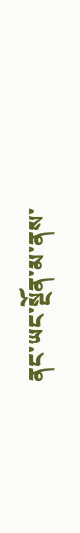ནང་ཡང་སྔོན་མ་ནས་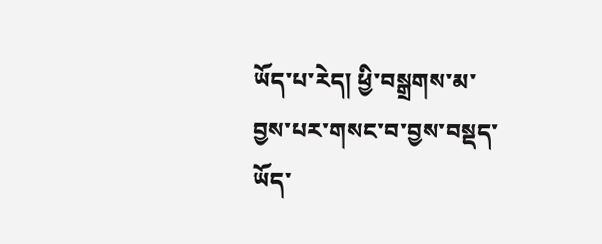ཡོད་པ་རེད། ཕྱི་བསྒྲགས་མ་བྱས་པར་གསང་བ་བྱས་བསྡད་ཡོད་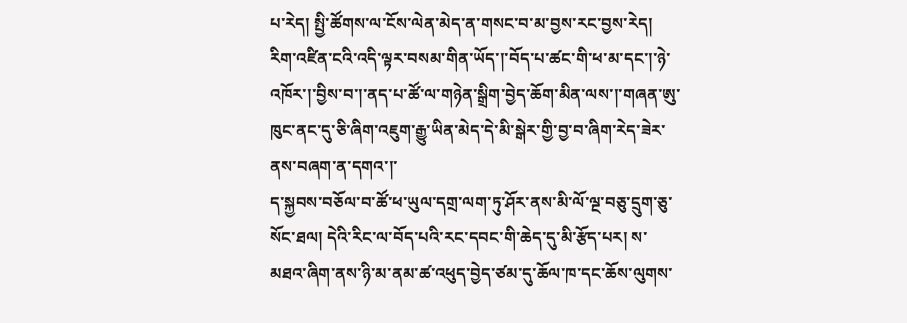པ་རེད། སྤྱི་ཚོགས་ལ་ངོས་ལེན་མེད་ན་གསང་བ་མ་བྱས་རང་བྱས་རེད།
རིག་འཛིན་ངའི་འདི་ལྟར་བསམ་གིན་ཡོད་།་བོད་པ་ཚང་གི་ཕ་མ་དང་།་ཉེ་འཁོར་།་བྱིས་བ་།་ནད་པ་ཚོ་ལ་གཉེན་སྒྲིག་བྱེད་ཆོག་མིན་ལས་།་གཞན་ཨུ་ཁུང་ནང་དུ་ཅི་ཞིག་འཇུག་རྒྱུ་ཡིན་མེད་དེ་མི་སྒེར་གྱི་བྱ་བ་ཞིག་རེད་ཟེར་ནས་བཞག་ན་དགའ་།་
ད་སྐྱབས་བཅོལ་བ་ཚོ་ཕ་ཡུལ་དགྲ་ལག་ཏུ་ཤོར་ནས་མི་ལོ་ལྔ་བཅུ་དྲུག་ཅུ་སོང་ཐལ། དེའི་རིང་ལ་བོད་པའི་རང་དབང་གི་ཆེད་དུ་མི་རྩོད་པར། ས་མཐའ་ཞིག་ནས་ཉི་མ་ནམ་ཚ་འཕུད་བྱེད་ཙམ་དུ་ཆོལ་ཁ་དང་ཆོས་ལུགས་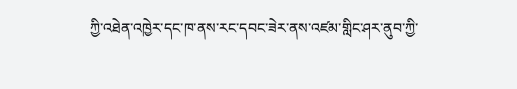ཀྱི་འཐེན་འཁྱེར་དང་ཁ་ནས་རང་དབང་ཟེར་ནས་འཛམ་གླིང་ཤར་ནུབ་ཀྱི་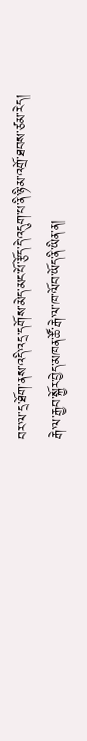བར་ལ་དྲ་ཐོག་ནས་འདི་འདྲ་དགོས་མེད་མང་པོ་རྩོད་དེ་འདུག་པ་ནི་ཉི་མ་འགྲོ་ཐབས་ཙམ་རེད།
རྒེ་ལ་རྒྱབ་སྐྱོར་བྱེད་མཁན་ཚོ་རྒེ་ལ་ཁ་ལོབ་ཡོད་ནི་ཡིན་ན།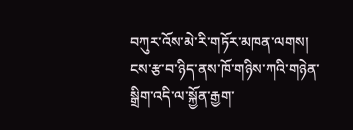བཀུར་འོས་མེ་རི་གཏོར་མཁན་ལགས།
ངས་རྩ་བ་ཉིད་ནས་ཁོ་གཉིས་ཀའི་གཉེན་སྒྲིག་འདི་ལ་སྐྱོན་རྒྱག་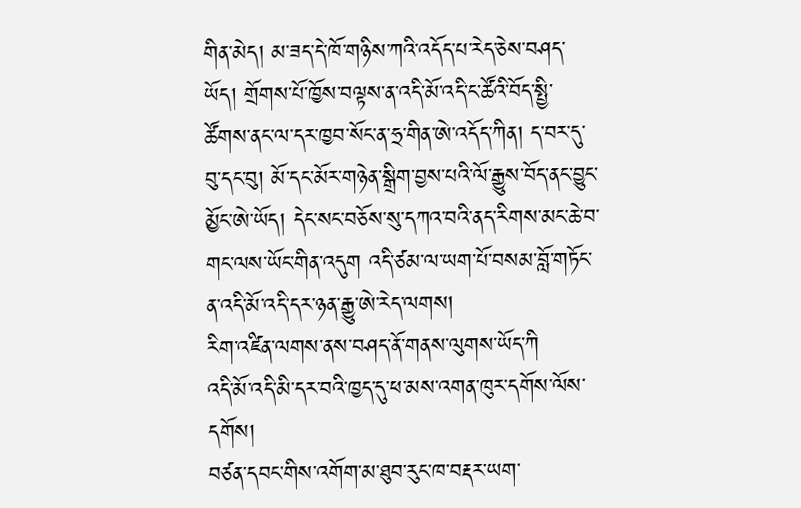གིན་མེད། མ་ཟད་དེ་ཁོ་གཉིས་ཀའི་འདོད་པ་རེད་ཅེས་བཤད་ཡོད། གྲོགས་པོ་ཁྱོས་བལྟས་ན་འདི་མོ་འདི་ང་ཚོའི་བོད་སྤྱི་ཚོགས་ནང་ལ་དར་ཁྱབ་སོང་ན་ཧྲ་གིན་ཨེ་འདོད་ཀིན། ད་བར་དུ་བུ་དང་བུ། མོ་དང་མོར་གཉེན་སྒྲིག་བྱས་པའི་ལོ་རྒྱུས་བོད་ནང་བྱུང་མྱོང་ཨེ་ཡོད། དེང་སང་བཅོས་སུ་དཀའ་བའི་ནད་རིགས་མང་ཆེ་བ་གང་ལས་ཡོང་གིན་འདུག འདི་ཙམ་ལ་ཡག་པོ་བསམ་བློ་གཏོང་ན་འདི་མོ་འདི་དར་ཉན་རྒྱུ་ཨེ་རེད་ལགས།
རིག་འཛིན་ལགས་ནས་བཤད་ནོ་གནས་ལུགས་ཡོད་ཀི
འདི་མོ་འདི་མི་དར་བའི་ཁྱད་དུ་ཕ་མས་འགན་ཁུར་དགོས་ལོས་དགོས།
བཙན་དབང་གིས་འགོག་མ་ཐུབ་རུང་ཁ་བརྡར་ཡག་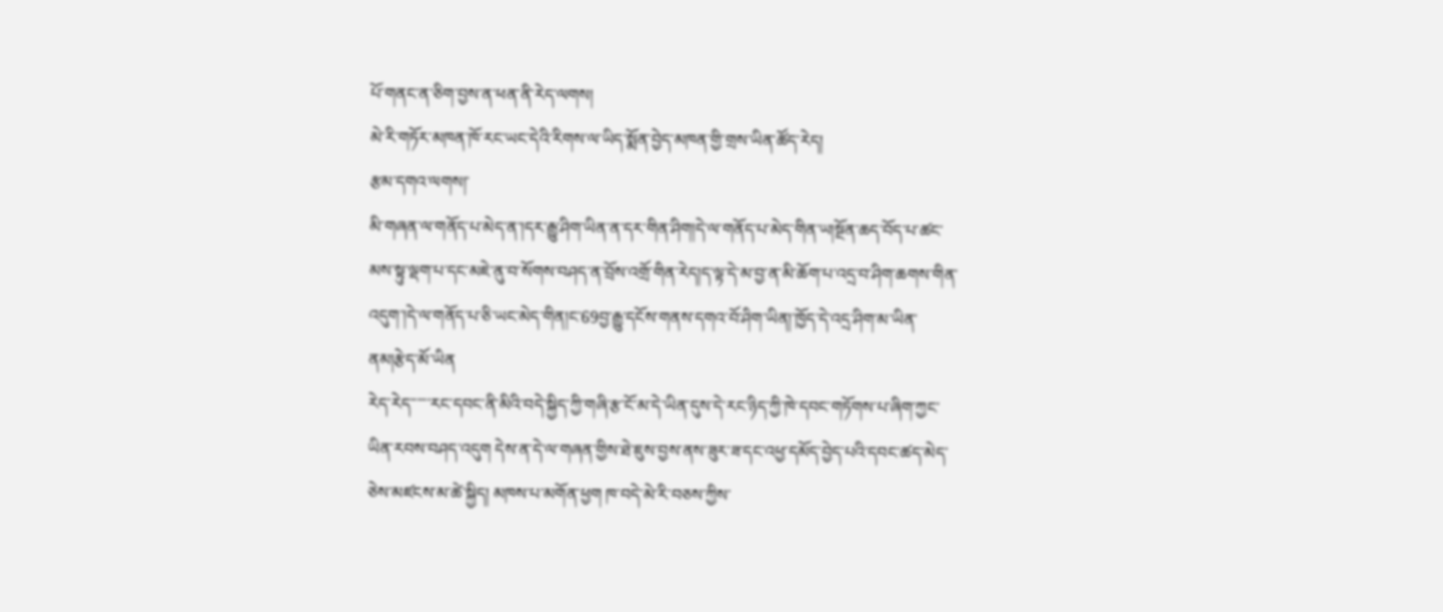པོ་གནང་ན་ཅིག་བྱས་ན་ཕན་ནི་རེད་ལགས།
མེ་རི་གཏོར་མཁན་ཁོ་རང་ཡང་དེའི་རིགས་ལ་ཡིད་སྨོན་བྱེད་མཁན་གྱི་གྲས་ཡིན་ཚོད་རེད།
རྩམ་དགའ་ལགས།་
མི་གཞན་ལ་གནོད་པ་མེད་ན་།དར་རྒྱུ་ཤིག་ཡིན་ན་དར་གིན་ཤིག།དེ་ལ་གནོད་པ་མེད་གིན་ཡ།སྔོན་ཆད་བོད་པ་ཚང་མས་སྟུ་ལྡག་པ་དང་མཇེ་ནུ་བ་སོགས་བཤད་ན་བྲོས་འགྲོ་གིན་རེད།ད་ལྟ་དེ་མ་བྱ་ན་མི་ཆོག་པ་འདྲ་བ་ཤིག་ཆགས་གིན་འདུག་།དེ་ལ་གནོད་པ་ཅི་ཡང་མེད་གིན།ང་69བྱ་རྒྱུ་དངོས་གནས་དགའ་བོ་ཤིག་ཡིན།་ཁྱོད་དེ་འདྲ་ཤིག་མ་ཡིན་ནམ།རྩེད་མོ་ཡིན
རེད་རེད་་་་་་རང་དབང་ནི་མིའི་བདེ་སྐྱིད་ཀྱི་གཞི་རྩ་ངོ་མ་དེ་ཡིན་དུས་དེ་རང་ཉིད་ཀྱི་ཁེ་དབང་གཏོགས་པ་ཞིག་ཀྱང་ཡིན་རབས་བཤད་འདུག དེས་ན་དེ་ལ་གཞན་གྱིས་ཐེ་ཇུས་བྱས་ནས་ཟུར་ཟ་དང་འཕྱ་དམོད་བྱེད་པའི་དབང་ཚད་མེད་ཅེས་མཛངས་མ་ཚེ་སྐྱིད། མཁས་པ་མགོན་ཕྱག ཁ་བདེ་མེ་རི་བཅས་ཀྱིས་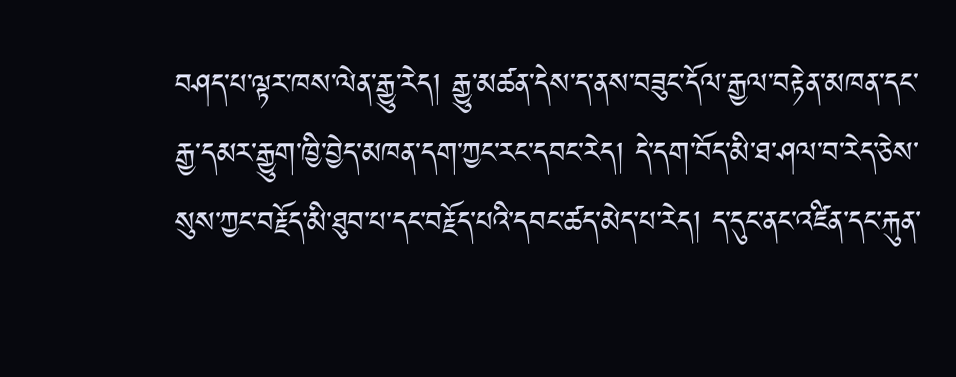བཤད་པ་ལྟར་ཁས་ལེན་རྒྱུ་རེད། རྒྱུ་མཚན་དེས་ད་ནས་བཟུང་དོལ་རྒྱལ་བརྟེན་མཁན་དང་རྒྱ་དམར་རྒྱུག་ཁྱི་བྱེད་མཁན་དག་ཀྱང་རང་དབང་རེད། དེ་དག་བོད་མི་ཐ་ཤལ་བ་རེད་ཅེས་སུས་ཀྱང་བརྗོད་མི་ཐུབ་པ་དང་བརྗོད་པའི་དབང་ཚད་མེད་པ་རེད། ད་དུང་ནང་འཛིན་དང་རྐུན་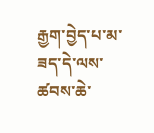རྒྱག་བྱེད་པ་མ་ཟད་དེ་ལས་ཚབས་ཆེ་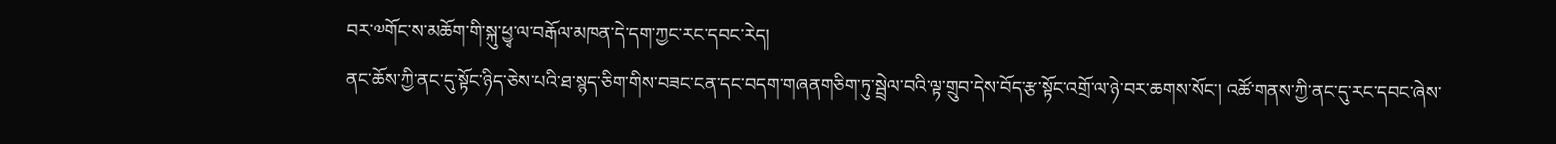བར་༧གོང་ས་མཆོག་གི་སྐུ་ཕྱྭ་ལ་བརྒོལ་མཁན་དེ་དག་ཀྱང་རང་དབང་རེད།
ནང་ཆོས་ཀྱི་ནང་དུ་སྟོང་ཉིད་ཅེས་པའི་ཐ་སྙད་ཅིག་གིས་བཟང་ངན་དང་བདག་གཞནགཅིག་ཏུ་སྦྲེལ་བའི་ལྟ་གྲུབ་དེས་བོད་རྩ་སྟོང་འགྲོ་ལ་ཉེ་བར་ཆགས་སོང་། འཚོ་གནས་ཀྱི་ནང་དུ་རང་དབང་ཞེས་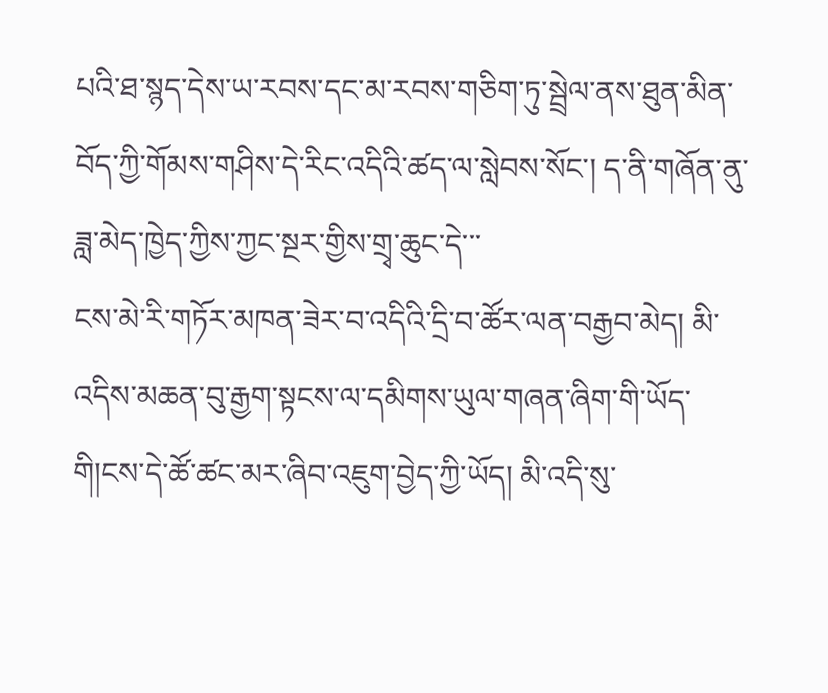པའི་ཐ་སྙད་དེས་ཡ་རབས་དང་མ་རབས་གཅིག་ཏུ་སྦྲེལ་ནས་ཐུན་མིན་བོད་ཀྱི་གོམས་གཤིས་དེ་རིང་འདིའི་ཚད་ལ་སླེབས་སོང་། ད་ནི་གཞོན་ནུ་ཟླ་མེད་ཁྱེད་ཀྱིས་ཀྱང་སྔར་གྱིས་གྲྭ་ཆུང་དེ་་་
ངས་མེ་རི་གཏོར་མཁན་ཟེར་བ་འདིའི་དྲི་བ་ཚོར་ལན་བརྒྱབ་མེད། མི་འདིས་མཆན་བུ་རྒྱག་སྟངས་ལ་དམིགས་ཡུལ་གཞན་ཞིག་གི་ཡོད་གི།ངས་དེ་ཚོ་ཚང་མར་ཞིབ་འཇུག་བྱེད་ཀྱི་ཡོད། མི་འདི་སུ་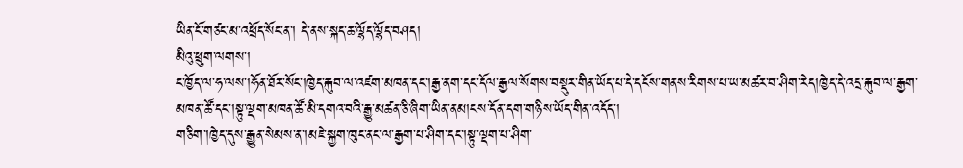ཡིན་ངོ་གཙང་མ་འཕྲོད་སོང་ན་། དེ་ནས་སྐད་ཆ་ལྷོད་ལྷོད་བཤད།
མིའུ་ཕྲུག་ལགས་།
ང་ཁྱོད་ལ་ཧ་ལས་།ཧོན་ཐོར་སོང་།ཁྱེད་རྐུབ་ལ་འཛག་མཁན་དང་།རྒྱ་ནག་དང་དོལ་རྒྱལ་སོགས་བསྡུར་གིན་ཡོད་པ་དེ་དངོས་གནས་རིགས་པ་ཡ་མཚར་བ་ཤིག་རེད།ཁྱེད་དེ་འདྲ་རྐུབ་ལ་རྒྱག་མཁན་ཚོ་དང་།སྟུ་ལྡག་མཁན་ཚོ་མི་དགའ་བའི་རྒྱུ་མཚན་ཅི་ཞིག་ཡིན་ནམ།ངས་དོན་དག་གཉིས་ཡོད་གིན་འདོད་།
གཅིག་།ཁྱེད་དུས་རྒྱུན་སེམས་ན་།མཇེ་སྐྱག་ཁུང་ནང་ལ་རྒྱག་པ་ཤིག་དང་།སྟུ་ལྡག་པ་ཤིག་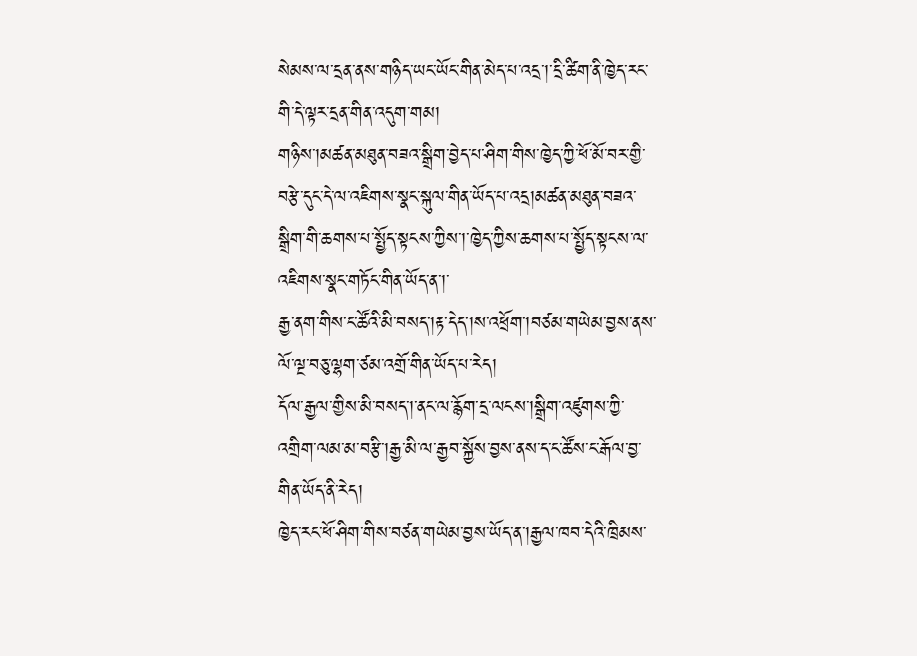སེམས་ལ་དྲན་ནས་གཉིད་ཡང་ཡོང་གིན་མེད་པ་འདྲ་།་དྲི་ཚིག་ནི་ཁྱེད་རང་གི་དེ་ལྟར་དྲན་གིན་འདུག་གམ།
གཉིས་།མཚན་མཐུན་བཟའ་སྒྲིག་བྱེད་པ་ཤིག་གིས་ཁྱེད་ཀྱི་ཕོ་མོ་བར་གྱི་བརྩེ་དུང་དེ་ལ་འཇིགས་སྣང་སྐུལ་གིན་ཡོད་པ་འདྲ།མཚན་མཐུན་བཟའ་སྒྲིག་གི་ཆགས་པ་སྤྱོད་སྟངས་ཀྱིས་།་ཁྱེད་ཀྱིས་ཆགས་པ་སྤྱོད་སྟངས་ལ་འཇིགས་སྣང་གཏོང་གིན་ཡོད་ན་།་
རྒྱ་ནག་གིས་ང་ཚོའི་མི་བསད་།རྟ་དེད་།ས་འཕྲོག་།བཙམ་གཡེམ་བྱས་ནས་ལོ་ལྔ་བཅུ་ལྷག་ཙམ་འགྲོ་གིན་ཡོད་པ་རེད།
དོལ་རྒྱལ་གྱིས་མི་བསད་།་ནང་ལ་རྙོག་དྲ་ལངས་།སྒྲིག་འཛུགས་ཀྱི་འགྲིག་ལམ་མ་བརྩི་།རྒྱ་མི་ལ་རྒྱབ་སྐྱོས་བྱས་ནས་ད་ང་ཚོས་ང་རྒོལ་བྱ་གིན་ཡོད་ནི་རེད།
ཁྱེད་རང་ཕོ་ཤིག་གིས་བཙན་གཡེམ་བྱས་ཡོད་ན་།རྒྱལ་ཁབ་དེའི་ཁྲིམས་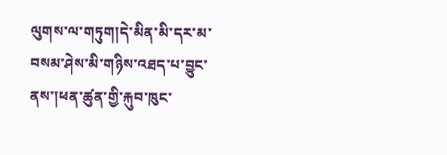ལུགས་ལ་གཏུག།དེ་མིན་མི་དར་མ་བསམ་ཤེས་མི་གཉིས་འཐད་པ་བྱུང་ནས་།ཕན་ཚུན་གྱི་རྐུབ་ཁུང་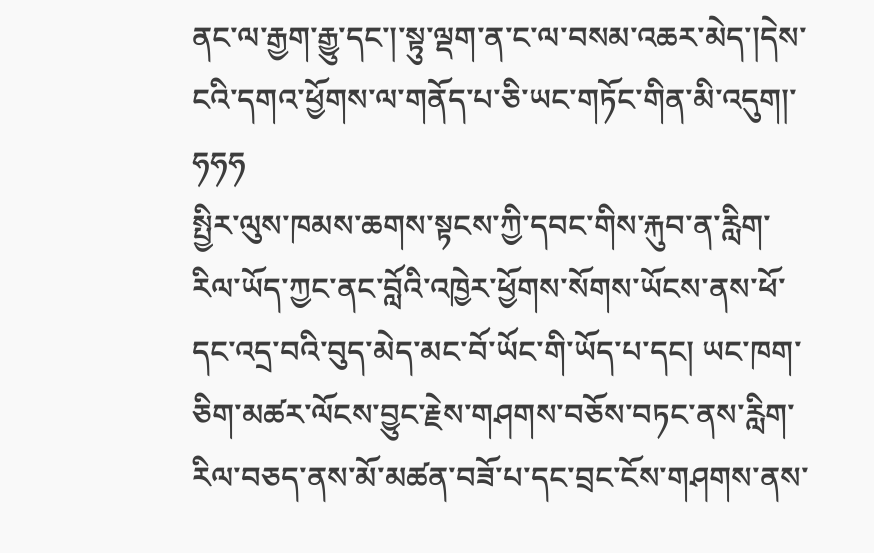ནང་ལ་རྒྱག་རྒྱུ་དང་།་སྟུ་ལྡག་ན་ང་ལ་བསམ་འཆར་མེད་།དེས་ངའི་དགའ་ཕྱོགས་ལ་གནོད་པ་ཅི་ཡང་གཏོང་གིན་མི་འདུག།་ཧཧཧ
སྤྱིར་ལུས་ཁམས་ཆགས་སྟངས་ཀྱི་དབང་གིས་རྐུབ་ན་རླིག་རིལ་ཡོད་ཀྱང་ནང་བློའི་འཁྱེར་ཕྱོགས་སོགས་ཡོངས་ནས་ཕོ་དང་འདྲ་བའི་བུད་མེད་མང་བོ་ཡོང་གི་ཡོད་པ་དང། ཡང་ཁག་ཅིག་མཚར་ལོངས་བྱུང་རྗེས་གཤགས་བཅོས་བཏང་ནས་རླིག་རིལ་བཅད་ནས་མོ་མཚན་བཟོ་པ་དང་བྲང་ངོས་གཤགས་ནས་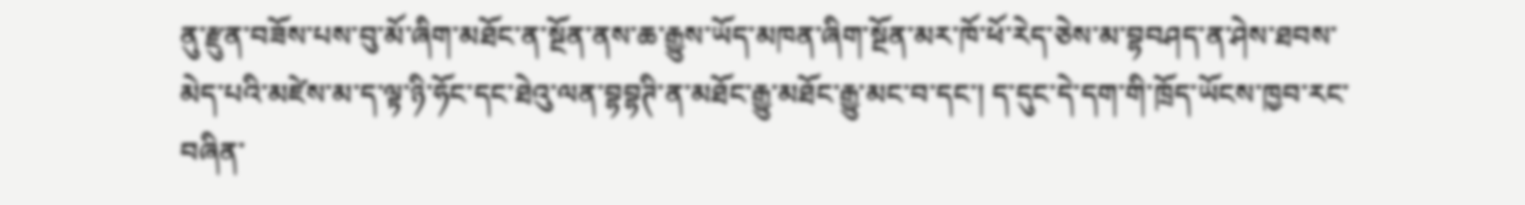ནུ་རྫུན་བཟོས་པས་བུ་མོ་ཞིག་མཐོང་ན་སྔོན་ནས་ཆ་རྒྱུས་ཡོད་མཁན་ཞིག་སྔོན་མར་ཁོ་ཕོ་རེད་ཅེས་མ་བྷབཤད་ན་ཤེས་ཐབས་མེད་པའི་མཛེས་མ་ད་ལྟ་ཉི་ཧོང་དང་ཐེའུ་ལན་བྷབྷཊི་ན་མཐོང་རྒྱུ་མཐོང་རྒྱུ་མང་བ་དང་། ད་དུང་དེ་དག་གི་ཁྲོད་ཡོངས་ཁྱབ་རང་བཞིན་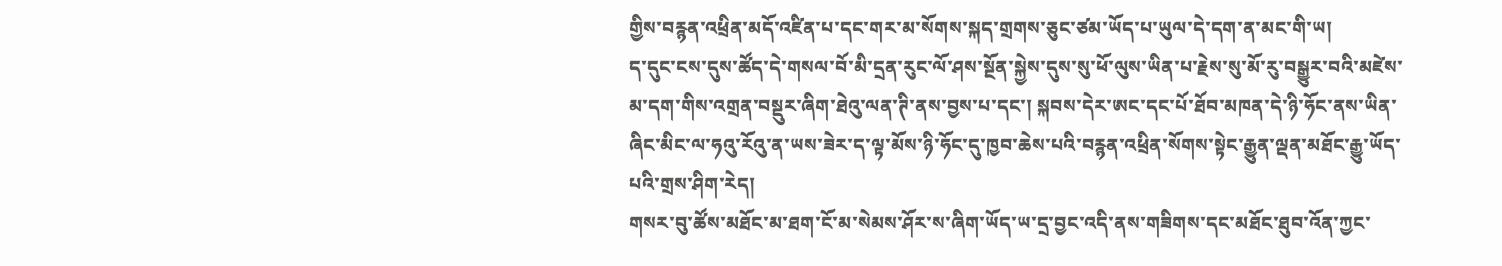གྱིས་བརྙན་འཕྲིན་མདོ་འཛིན་པ་དང་གར་མ་སོགས་སྐད་གྲགས་ཅུང་ཙམ་ཡོད་པ་ཡུལ་དེ་དག་ན་མང་གི་ཡ།
ད་དུང་ངས་དུས་ཚོད་དེ་གསལ་བོ་མི་དྲན་རུང་ལོ་ཤས་སྔོན་སྐྱེས་དུས་སུ་ཕོ་ལུས་ཡིན་པ་རྗེས་སུ་མོ་རུ་བསྒྱུར་བའི་མཛེས་མ་དག་གིས་འགྲན་བསྡུར་ཞིག་ཐེའུ་ལན་ཊི་ནས་བྱས་པ་དང་། སྐབས་དེར་ཨང་དང་པོ་ཐོབ་མཁན་དེ་ཉི་ཧོང་ནས་ཡིན་ཞིང་མིང་ལ་ཧའུ་རོའུ་ན་ཡས་ཟེར་ད་ལྟ་མོས་ཉི་ཧོང་དུ་ཁྱབ་ཆེས་པའི་བརྙན་འཕྲིན་སོགས་སྟེང་རྒྱུན་ལྡན་མཐོང་རྒྱུ་ཡོད་པའི་གྲས་ཤིག་རེད།
གསར་བུ་ཚོས་མཐོང་མ་ཐག་ངོ་མ་སེམས་ཤོར་ས་ཞིག་ཡོད་ཡ་དྲ་བྱང་འདི་ནས་གཟིགས་དང་མཐོང་ཐུབ་འོན་ཀྱང་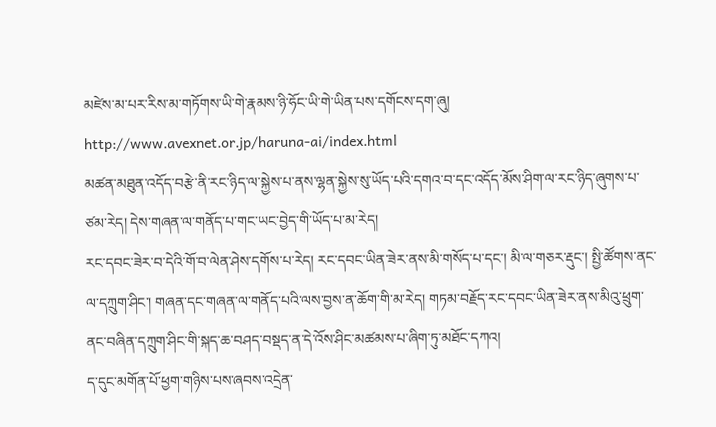མཛེས་མ་པར་རིས་མ་གཏོགས་ཡི་གེ་རྣམས་ཉི་ཧོང་ཡི་གེ་ཡིན་པས་དགོངས་དག་ཞུ། http://www.avexnet.or.jp/haruna-ai/index.html
མཚན་མཐུན་འདོད་བརྩེ་ནི་རང་ཉིད་ལ་སྐྱེས་པ་ནས་ལྷན་སྐྱེས་སུ་ཡོད་པའི་དགའ་བ་དང་འདོད་མོས་ཤིག་ལ་རང་ཉིད་ཞུགས་པ་ཙམ་རེད། དེས་གཞན་ལ་གནོད་པ་གང་ཡང་བྱེད་གི་ཡོད་པ་མ་རེད།
རང་དབང་ཟེར་བ་དེའི་གོ་བ་ལེན་ཤེས་དགོས་པ་རེད། རང་དབང་ཡིན་ཟེར་ནས་མི་གསོད་པ་དང་། མི་ལ་གཅར་རྡུང་། སྤྱི་ཚོགས་ནང་ལ་དཀྲུག་ཤིང་། གཞན་དང་གཞན་ལ་གནོད་པའི་ལས་བྱས་ན་ཆོག་གི་མ་རེད། གཏམ་བརྗོད་རང་དབང་ཡིན་ཟེར་ནས་མིའུ་ཕྲུག་ནང་བཞིན་དཀྲུག་ཤིང་གི་སྐད་ཆ་བཤད་བསྡད་ན་དེ་འོས་ཤིང་མཚམས་པ་ཞིག་ཏུ་མཐོང་དཀའ།
ད་དུང་མགོན་པོ་ཕྱག་གཉིས་པས་ཞབས་འདྲེན་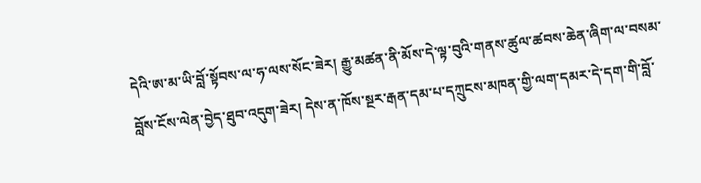དེའི་ཨ་མ་ཡི་བློ་སྟོབས་ལ་ཧ་ལས་སོང་ཟེར། རྒྱུ་མཚན་ནི་མོས་དེ་ལྟ་བུའི་གནས་ཚུལ་ཚབས་ཆེན་ཞིག་ལ་བསམ་བློས་ངོས་ལེན་བྱེད་ཐུབ་འདུག་ཟེར། དེས་ན་ཁོས་སྔར་རྒན་དམ་པ་དཀྲུངས་མཁན་གྱི་ལག་དམར་དེ་དག་གི་བློ་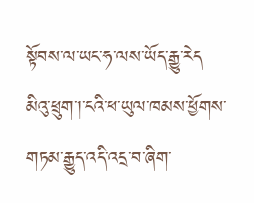སྟོབས་ལ་ཡང་ཧ་ལས་ཡོད་རྒྱུ་རེད
མིའུ་ཕྲུག་།་ངའི་ཕ་ཡུལ་ཁམས་ཕྱོགས་གཏམ་རྒྱུད་འདི་འདྲ་བ་ཞིག་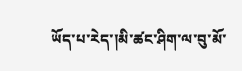ཡོད་པ་རེད་།མི་ཚང་ཤིག་ལ་བུ་མོ་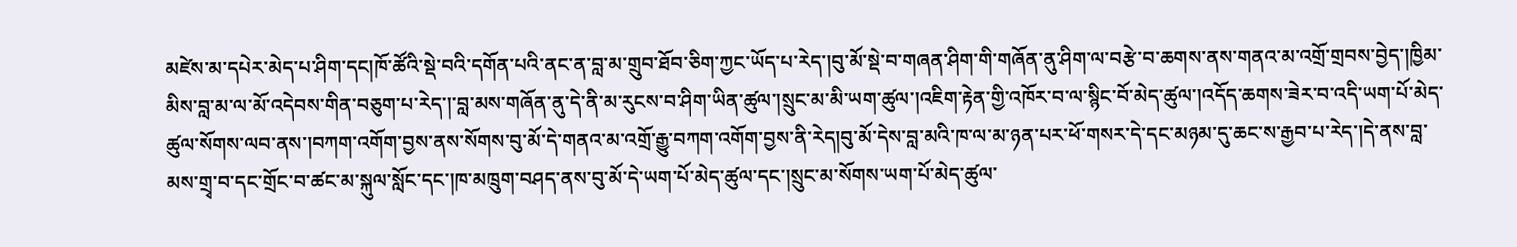མཛེས་མ་དཔེར་མེད་པ་ཤིག་དང།ཁོ་ཚོའི་སྡེ་བའི་དགོན་པའི་ནང་ན་བླ་མ་གྲུབ་ཐོབ་ཅིག་ཀྱང་ཡོད་པ་རེད་།བུ་མོ་སྡེ་བ་གཞན་ཤིག་གི་གཞོན་ནུ་ཤིག་ལ་བརྩེ་བ་ཆགས་ནས་གནའ་མ་འགྲོ་གྲབས་བྱེད་།ཁྱིམ་མིས་བླ་མ་ལ་མོ་འདེབས་གིན་བཅུག་པ་རེད་།་བླ་མས་གཞོན་ནུ་དེ་ནི་མ་རུངས་བ་ཤིག་ཡིན་ཚུལ་།སྲུང་མ་མི་ཡག་ཚུལ་།འཇིག་རྟེན་གྱི་འཁོར་བ་ལ་སྙིང་བོ་མེད་ཚུལ་།འདོད་ཆགས་ཟེར་བ་འདི་ཡག་པོ་མེད་ཚུལ་སོགས་ལབ་ནས་།བཀག་འགོག་བྱས་ནས་སོགས་བུ་མོ་དེ་གནའ་མ་འགྲོ་རྒྱུ་བཀག་འགོག་བྱས་ནི་རེད།བུ་མོ་དེས་བླ་མའི་ཁ་ལ་མ་ཉན་པར་ཕོ་གསར་དེ་དང་མཉམ་དུ་ཆང་ས་རྒྱབ་པ་རེད་།དེ་ནས་བླ་མས་གྲྭ་བ་དང་གྲོང་བ་ཚང་མ་སྐུལ་སློང་དང་།ཁ་མཁྲུག་བཤད་ནས་བུ་མོ་དེ་ཡག་པོ་མེད་ཚུལ་དང་།སྲུང་མ་སོགས་ཡག་པོ་མེད་ཚུལ་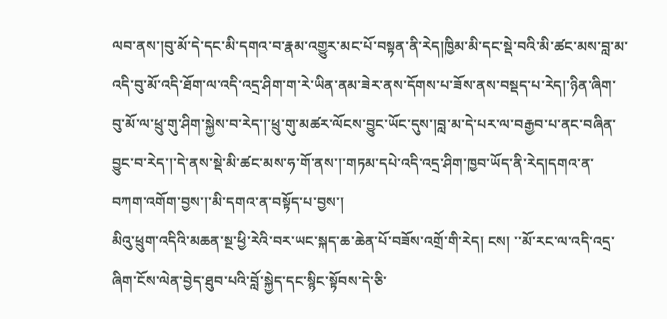ལབ་ནས་།བུ་མོ་དེ་དང་མི་དགའ་བ་རྣམ་འགྱུར་མང་པོ་བསྟན་ནི་རེད།ཁྱིམ་མི་དང་སྡེ་བའི་མི་ཚང་མས་བླ་མ་འདི་བུ་མོ་འདི་ཐོག་ལ་འདི་འདྲ་ཤིག་ག་རེ་ཡིན་ནམ་ཟེར་ནས་དོགས་པ་ཟོས་ནས་བསྡད་པ་རེད།་ཉིན་ཞིག་བུ་མོ་ལ་ཕྲུ་གུ་ཤིག་སྐྱེས་བ་རེད་།་ཕྲུ་གུ་མཚར་ལོངས་བྱུང་ཡོང་དུས་།བླ་མ་དེ་པར་ལ་བརྒྱབ་པ་ནང་བཞིན་བྱུང་བ་རེད་།་དེ་ནས་སྡེ་མི་ཚང་མས་ཧ་གོ་ནས་།་གཏམ་དཔེ་འདི་འདྲ་ཤིག་ཁྱབ་ཡོད་ནི་རེད།དགའ་ན་བཀག་འགོག་བྱས་།་མི་དགའ་ན་བསྟོད་པ་བྱས་།
མིའུ་ཕྲུག་འདིའི་མཆན་སྔ་ཕྱི་རེའི་བར་ཡང་སྐད་ཆ་ཆེན་པོ་བཟོས་འགྲོ་གི་རེད། ངས། ་་མོ་རང་ལ་འདི་འདྲ་ཞིག་ངོས་ལེན་བྱེད་ཐུབ་པའི་བློ་སྐྱེད་དང་སྙིང་སྟོབས་དེ་ཅི་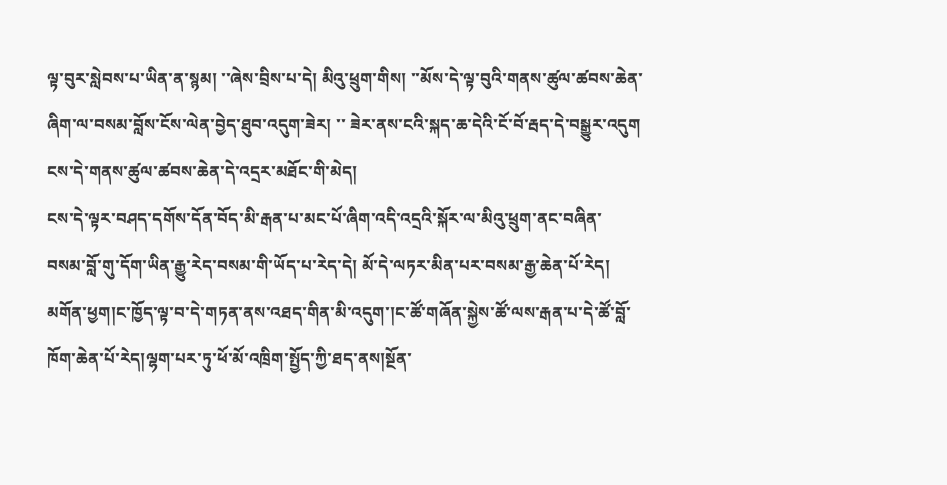ལྟ་བུར་སླེབས་པ་ཡིན་ན་སྙམ། ་་ཞེས་བྲིས་པ་དེ། མིའུ་ཕྲུག་གིས། ་་མོས་དེ་ལྟ་བུའི་གནས་ཚུལ་ཚབས་ཆེན་ཞིག་ལ་བསམ་བློས་ངོས་ལེན་བྱེད་ཐུབ་འདུག་ཟེར། ་་ ཟེར་ནས་ངའི་སྐད་ཆ་དེའི་ངོ་བོ་རྦད་དེ་བསྒྱུར་འདུག ངས་དེ་གནས་ཚུལ་ཚབས་ཆེན་དེ་འདྲར་མཐོང་གི་མེད།
ངས་དེ་ལྟར་བཤད་དགོས་དོན་བོད་མི་རྒན་པ་མང་པོ་ཞིག་འདི་འདྲའི་སྐོར་ལ་མིའུ་ཕྲུག་ནང་བཞིན་བསམ་བློ་གུ་དོག་ཡིན་རྒྱུ་རེད་བསམ་གི་ཡོད་པ་རེད་དེ། མོ་དེ་ལཏར་མིན་པར་བསམ་རྒྱ་ཆེན་པོ་རེད།
མགོན་ཕྱག།ང་ཁྱོད་ལྟ་བ་དེ་གཏན་ནས་འཐད་གིན་མི་འདུག་།ང་ཚོ་གཞོན་སྐྱེས་ཚོ་ལས་རྒན་པ་དེ་ཚོ་བློ་ཁོག་ཆེན་པོ་རེད།ལྷག་པར་ཏུ་ཕོ་མོ་འཁྲིག་སྤྱོད་ཀྱི་ཐད་ནས།སྔོན་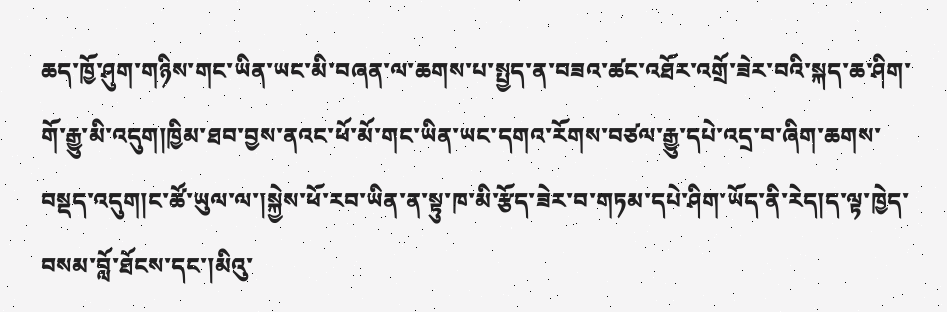ཆད་ཁྱོ་ཤུག་གཉིས་གང་ཡིན་ཡང་མི་བཞན་ལ་ཆགས་པ་སྤྱད་ན་བཟའ་ཚང་འཐོར་འགྲོ་ཟེར་བའི་སྐད་ཆ་ཤིག་གོ་རྒྱུ་མི་འདུག།ཁྱིམ་ཐབ་བྱས་ནའང་ཕོ་མོ་གང་ཡིན་ཡང་དགའ་རོགས་བཙལ་རྒྱུ་དཔེ་འདྲ་བ་ཞིག་ཆགས་བསྡད་འདུག།ང་ཚོ་ཡུལ་ལ་།སྐྱེས་ཕོ་རབ་ཡིན་ན་སྟུ་ཁ་མི་རྩོད་ཟེར་བ་གཏམ་དཔེ་ཤིག་ཡོད་ནི་རེད།ད་ལྟ་ཁྱེད་བསམ་བློ་ཐོངས་དང་།མིའུ་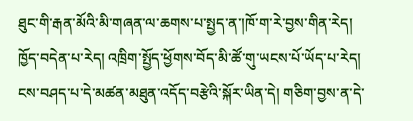ཐུང་གི་རྒན་མོའི་མི་གཞན་ལ་ཆགས་པ་སྤྱད་ན་།ཁོ་ག་རེ་བྱས་གིན་རེད།
ཁྱོད་བདེན་པ་རེད། འཁྲིག་སྤྱོད་ཕྱོགས་བོད་མི་ཚོ་གུ་ཡངས་པོ་ཡོད་པ་རེད། ངས་བཤད་པ་དེ་མཚན་མཐུན་འདོད་བརྩེའི་སྐོར་ཡིན་དེ། གཅིག་བྱས་ན་དེ་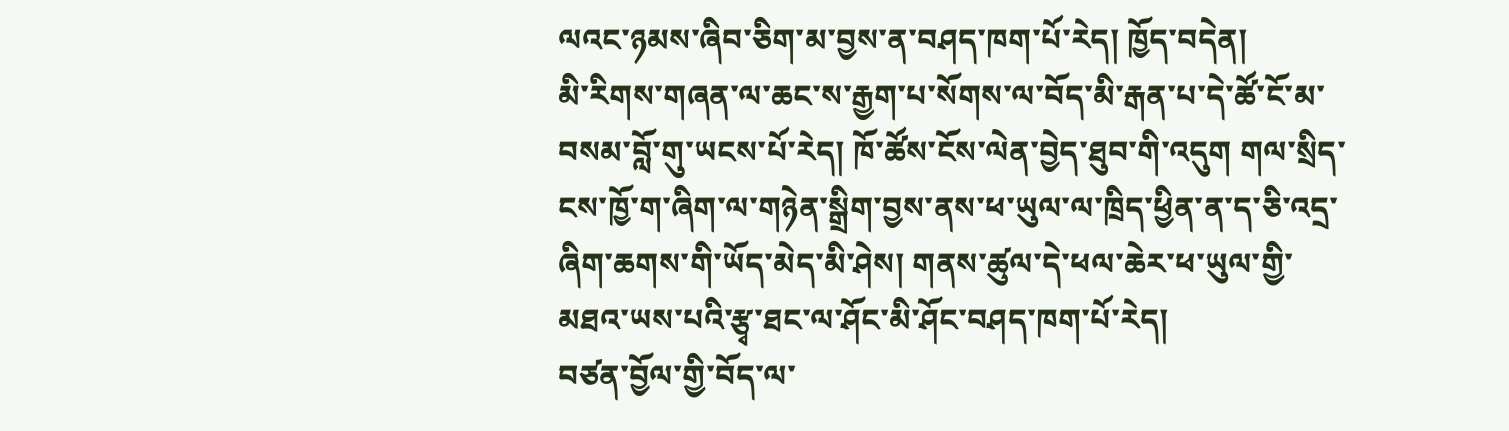ལའང་ཉམས་ཞིབ་ཅིག་མ་བྱས་ན་བཤད་ཁག་པོ་རེད། ཁྱོད་བདེན།
མི་རིགས་གཞན་ལ་ཆང་ས་རྒྱག་པ་སོགས་ལ་བོད་མི་རྒན་པ་དེ་ཚོ་ངོ་མ་བསམ་བློ་གུ་ཡངས་པོ་རེད། ཁོ་ཚོས་ངོས་ལེན་བྱེད་ཐུབ་གི་འདུག གལ་སྲིད་ངས་ཁྱོ་ག་ཞིག་ལ་གཉེན་སྒྲིག་བྱས་ནས་ཕ་ཡུལ་ལ་ཁྲིད་ཕྱིན་ན་ད་ཅི་འདྲ་ཞིག་ཆགས་གི་ཡོད་མེད་མི་ཤེས། གནས་ཚུལ་དེ་ཕལ་ཆེར་ཕ་ཡུལ་གྱི་མཐའ་ཡས་པའི་རྩྭ་ཐང་ལ་ཤོང་མི་ཤོང་བཤད་ཁག་པོ་རེད།
བཙན་བྱོལ་གྱི་བོད་ལ་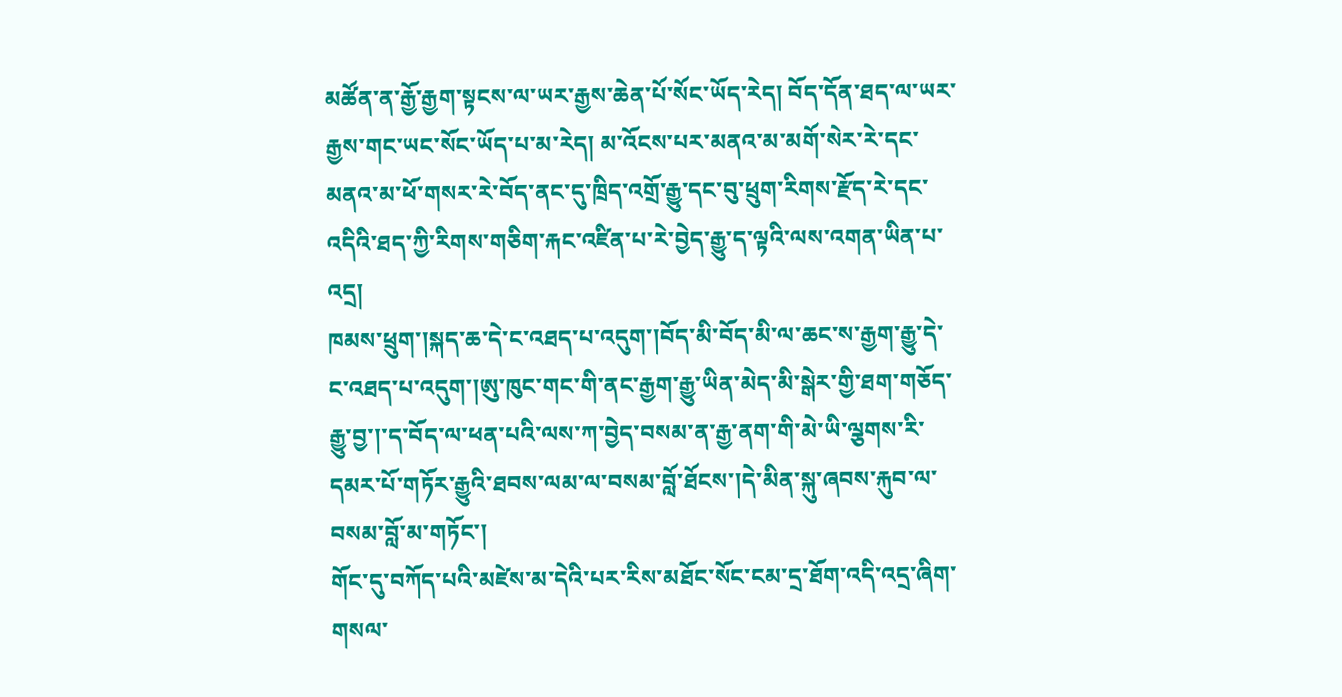མཚོན་ན་རྒྱོ་རྒྱག་སྟངས་ལ་ཡར་རྒྱས་ཆེན་པོ་སོང་ཡོད་རེད། བོད་དོན་ཐད་ལ་ཡར་རྒྱས་གང་ཡང་སོང་ཡོད་པ་མ་རེད། མ་འོངས་པར་མནའ་མ་མགོ་སེར་རེ་དང་མནའ་མ་ཕོ་གསར་རེ་བོད་ནང་དུ་ཁྲིད་འགྲོ་རྒྱུ་དང་བུ་ཕྲུག་རིགས་རྫོད་རེ་དང་འདིའི་ཐད་ཀྱི་རིགས་གཅིག་རྐང་འཛིན་པ་རེ་བྱེད་རྒྱུ་ད་ལྟའི་ལས་འགན་ཡིན་པ་འདྲ།
ཁམས་ཕྲུག་།སྐད་ཆ་དེ་ང་འཐད་པ་འདུག་།བོད་མི་བོད་མི་ལ་ཆང་ས་རྒྱག་རྒྱུ་དེ་ང་འཐད་པ་འདུག་།ཨུ་ཁུང་གང་གི་ནང་རྒྱག་རྒྱུ་ཡིན་མེད་མི་སྒེར་གྱི་ཐག་གཅོད་རྒྱུ་བྱ་།་ད་བོད་ལ་ཕན་པའི་ལས་ཀ་བྱེད་བསམ་ན་རྒྱ་ནག་གི་མེ་ཡི་ལྕགས་རི་དམར་པོ་གཏོར་རྒྱུའི་ཐབས་ལམ་ལ་བསམ་བློ་ཐོངས་།དེ་མིན་སྐུ་ཞབས་རྐུབ་ལ་བསམ་བློ་མ་གཏོང་།
གོང་དུ་བཀོད་པའི་མཛེས་མ་དེའི་པར་རིས་མཐོང་སོང་ངམ་དྲ་ཐོག་འདི་འདྲ་ཞིག་གསལ་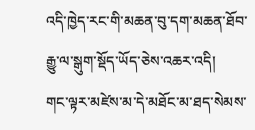འདི་ཁྱེད་རང་གི་མཆན་བུ་དག་མཆན་ཐོབ་རྒྱུ་ལ་སྒུག་སྡོད་ཡོད་ཅེས་འཆར་འདི།
གང་ལྟར་མཛེས་མ་དེ་མཐོང་མ་ཐད་སེམས་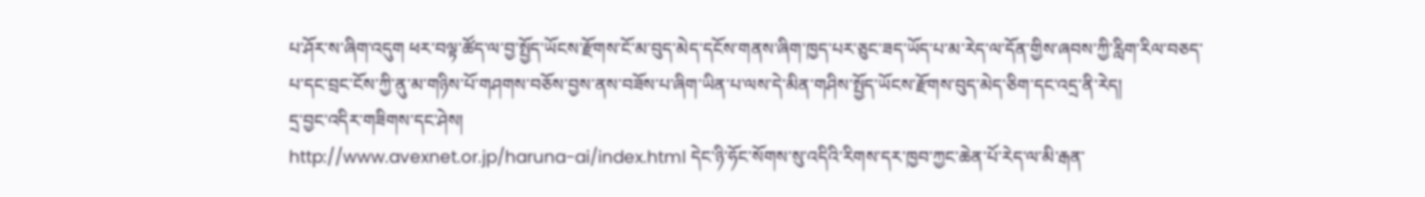པ་ཤོར་ས་ཞིག་འདུག ཕར་བལྟ་ཚོད་ལ་བྱ་སྤྱོད་ཡོངས་རྫོགས་ངོ་མ་བུད་མེད་དངོས་གནས་ཞིག་ཁྱད་པར་ཅུང་ཟད་ཡོད་པ་མ་རེད་ལ་དོན་གྱིས་ཞབས་ཀྱི་རླིག་རིལ་བཅད་པ་དང་བྲང་ངོས་ཀྱི་ནུ་མ་གཉིས་པོ་གཤགས་བཅོས་བྱས་ནས་བཟོས་པ་ཞིག་ཡིན་པ་ལས་དེ་མིན་གཤིས་སྤྱོད་ཡོངས་རྫོགས་བུད་མེད་ཅིག་དང་འདྲ་ནི་རེད།
དྲ་བྱང་འདིར་གཟིགས་དང་ཤེས།
http://www.avexnet.or.jp/haruna-ai/index.html དེང་ཉི་ཧོང་སོགས་སུ་འདིའི་རིགས་དར་ཁྱབ་ཀྱང་ཆེན་པོ་རེད་ལ་མི་རྒན་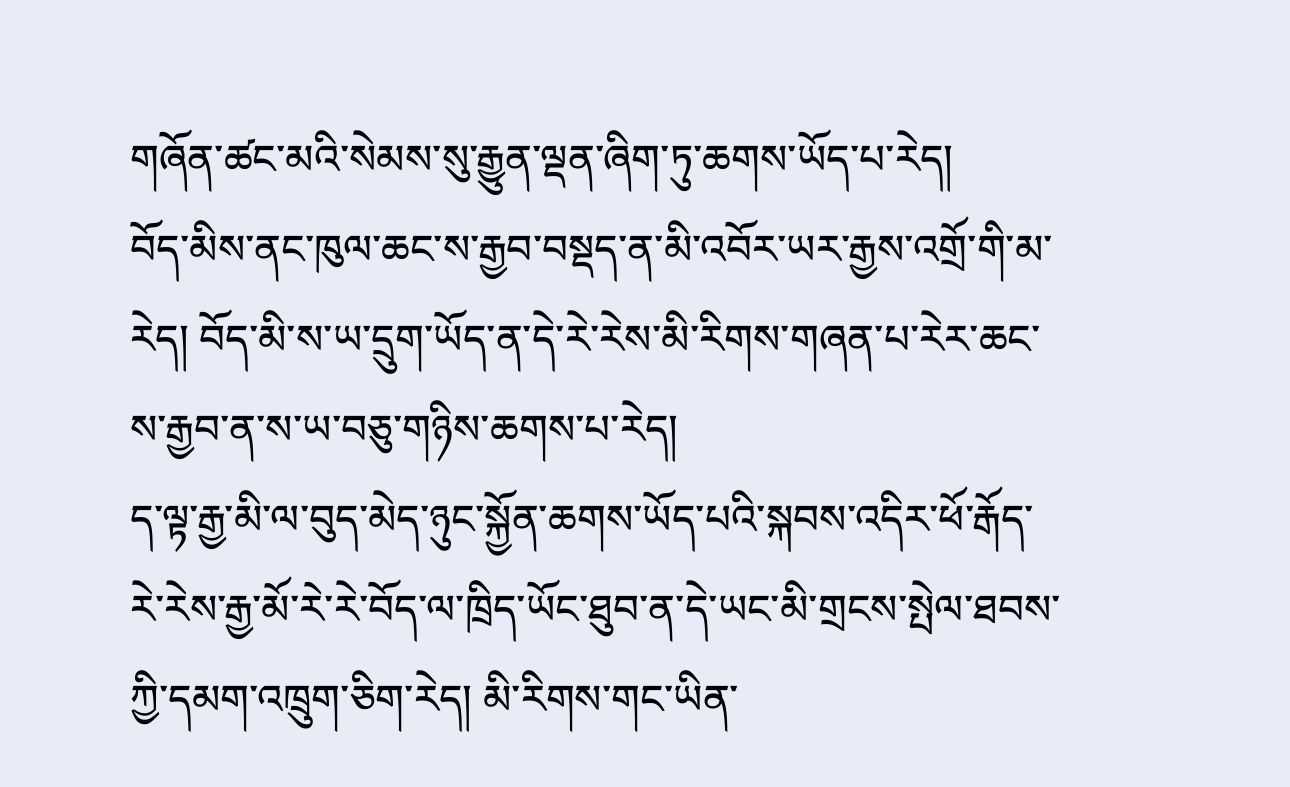གཞོན་ཚང་མའི་སེམས་སུ་རྒྱུན་ལྡན་ཞིག་ཏུ་ཆགས་ཡོད་པ་རེད།
བོད་མིས་ནང་ཁུལ་ཆང་ས་རྒྱབ་བསྡད་ན་མི་འབོར་ཡར་རྒྱས་འགྲོ་གི་མ་རེད། བོད་མི་ས་ཡ་དྲུག་ཡོད་ན་དེ་རེ་རེས་མི་རིགས་གཞན་པ་རེར་ཆང་ས་རྒྱབ་ན་ས་ཡ་བཅུ་གཉིས་ཆགས་པ་རེད།
ད་ལྟ་རྒྱ་མི་ལ་བུད་མེད་ཉུང་སྐྱོན་ཆགས་ཡོད་པའི་སྐབས་འདིར་ཕོ་རྒོད་རེ་རེས་རྒྱ་མོ་རེ་རེ་བོད་ལ་ཁྲིད་ཡོང་ཐུབ་ན་དེ་ཡང་མི་གྲངས་སྤེལ་ཐབས་ཀྱི་དམག་འཁྲུག་ཅིག་རེད། མི་རིགས་གང་ཡིན་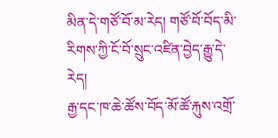མིན་དེ་གཙོ་བོ་མ་རེད། གཙོ་བོ་བོད་མི་རིགས་ཀྱི་ངོ་བོ་སྲུང་འཛིན་བྱེད་རྒྱུ་དེ་རེད།
རྒྱ་དང་ཁ་ཆེ་ཚོས་བོད་མོ་ཚོ་རྐུས་འགྲོ་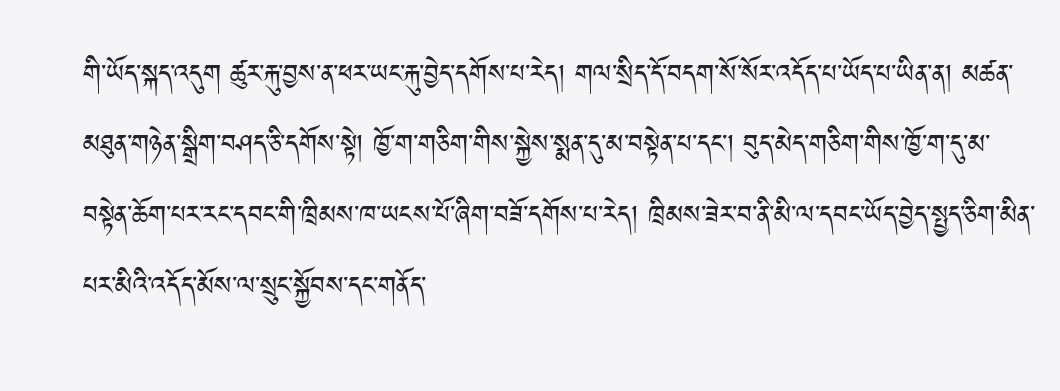གི་ཡོད་སྐད་འདུག ཚུར་རྐུ་བྱས་ན་ཕར་ཡང་རྐུ་བྱེད་དགོས་པ་རེད། གལ་སྲིད་དོ་བདག་སོ་སོར་འདོད་པ་ཡོད་པ་ཡིན་ན། མཚན་མཐུན་གཉེན་སྒྲིག་བཤད་ཅི་དགོས་སྟེ། ཁྱོ་ག་གཅིག་གིས་སྐྱེས་སྨན་དུ་མ་བསྟེན་པ་དང་། བུད་མེད་གཅིག་གིས་ཁྱོ་ག་དུ་མ་བསྟེན་ཆོག་པར་རང་དབང་གི་ཁྲིམས་ཁ་ཡངས་པོ་ཞིག་བཟོ་དགོས་པ་རེད། ཁྲིམས་ཟེར་བ་ནི་མི་ལ་དབང་ཡོད་བྱེད་སྤྱད་ཅིག་མིན་པར་མིའི་འདོད་མོས་ལ་སྲུང་སྐྱོབས་དང་གནོད་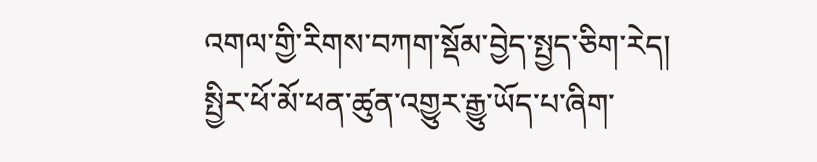འགལ་གྱི་རིགས་བཀག་སྡོམ་བྱེད་སྤྱད་ཅིག་རེད།
སྤྱིར་ཕོ་མོ་ཕན་ཚུན་འགྱུར་རྒྱུ་ཡོད་པ་ཞིག་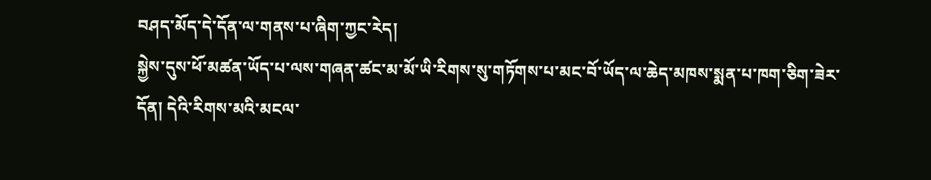བཤད་མོད་དེ་དོན་ལ་གནས་པ་ཞིག་ཀྱང་རེད།
སྐྱེས་དུས་ཕོ་མཚན་ཡོད་པ་ལས་གཞན་ཚང་མ་མོ་ཡི་རིགས་སུ་གཏོགས་པ་མང་བོ་ཡོད་ལ་ཆེད་མཁས་སྨན་པ་ཁག་ཅིག་ཟེར་དོན། དེའི་རིགས་མའི་མངལ་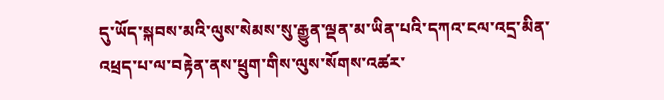དུ་ཡོད་སྐབས་མའི་ལུས་སེམས་སུ་རྒྱུན་ལྡན་མ་ཡིན་པའི་དཀའ་ངལ་འདྲ་མིན་འཕྲད་པ་ལ་བརྟེན་ནས་ཕྲུག་གིས་ལུས་སོགས་འཚར་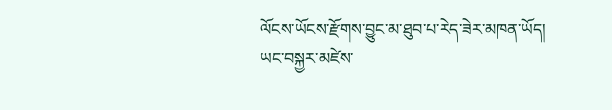ལོངས་ཡོངས་རྫོགས་བྱུང་མ་ཐུབ་པ་རེད་ཟེར་མཁན་ཡོད།
ཡང་བསྐྱར་མཛེས་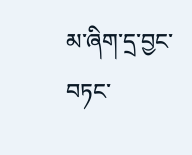མ་ཞིག་དྲ་བྱང་བཏང་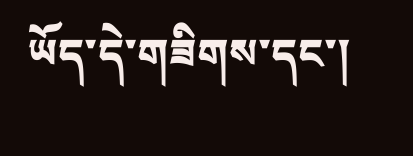ཡོད་དེ་གཟིགས་དང་།